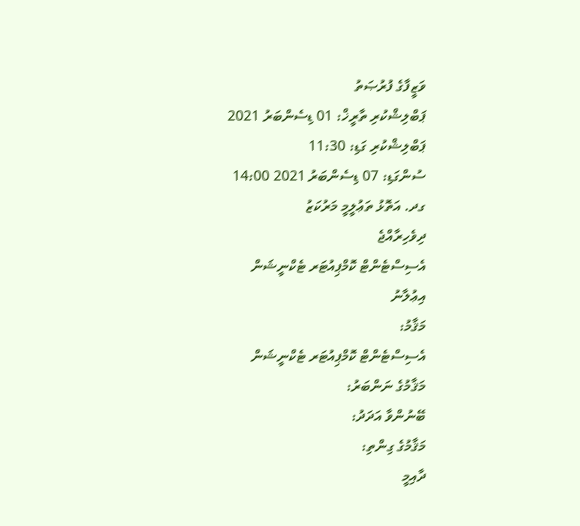ވަޒީފާގެ ފުރުޞަތު
ޕަބްލިޝްކުރި ތާރީޚް: 01 ޑިސެންބަރު 2021
ޕަބްލިޝްކުރި ގަޑި: 11:30
ސުންގަޑި: 07 ޑިސެންބަރު 2021 14:00
ގދ. އަތޮޅު ތަޢުލީމީ މަރުކަޒު
ދިވެހިރާއްޖެ
އެސިސްޓެންޓް ކޮމްޕިއުޓަރ ޓެކްނީޝަން
އިޢުލާނު
މަޤާމު:
އެސިސްޓެންޓް ކޮމްޕިއުޓަރ ޓެކްނީޝަން
މަޤާމުގެ ނަންބަރު:
ބޭނުންވާ އަދަދު:
މަޤާމުގެ ގިންތި:
ދާއިމީ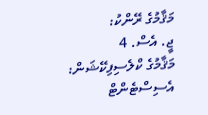މަޤާމުގެ ރޭންކު:
ޖީ. އެސް. 4
މަޤާމުގެ ކްލެސިފިކޭޝަން:
އެސިސްޓެންޓް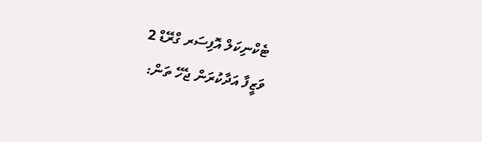ޓެކްނިކަލް އޮފިސަރ ގްރޭޑް 2
ވަޒީފާ އަދާކުރަން ޖެހޭ ތަން: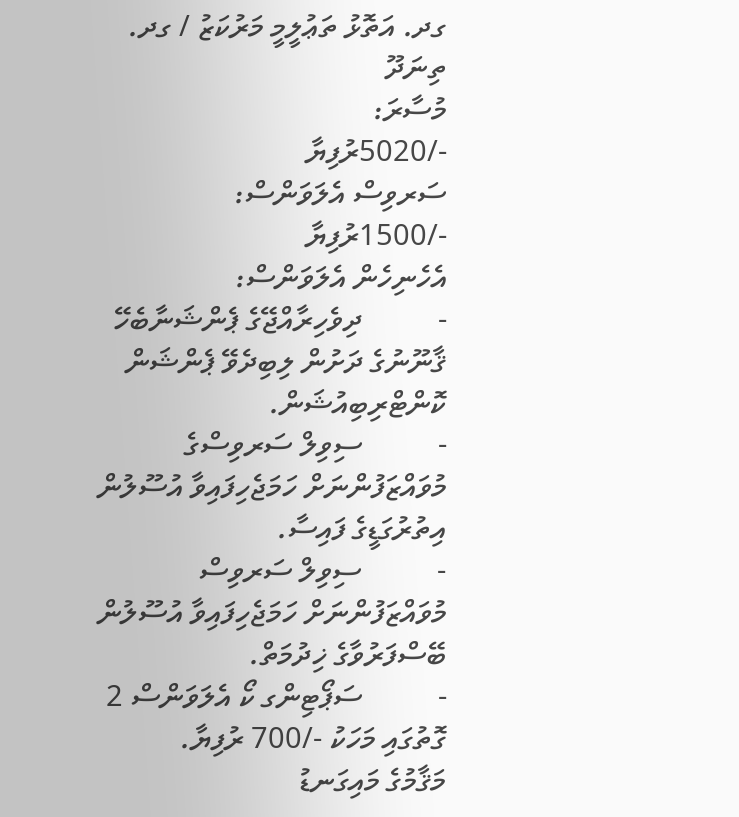ގދ. އަތޮޅު ތަޢުލީމީ މަރުކަޒު / ގދ. ތިނަދޫ
މުސާރަ:
-/5020ރުފިޔާ
ސަރވިސް އެލަވަންސް:
-/1500ރުފިޔާ
އެހެނިހެން އެލަވަންސް:
-          ދިވެހިރާއްޖޭގެ ޕެންޝަނާބެހޭ ޤާނޫނުގެ ދަށުން ލިބިދެވޭ ޕެންޝަން ކޮންޓްރިބިއުޝަން.
-          ސިވިލް ސަރވިސްގެ މުވައްޒަފުންނަށް ހަމަޖެހިފައިވާ އުސޫލުން އިތުރުގަޑީގެ ފައިސާ.
-          ސިވިލް ސަރވިސް މުވައްޒަފުންނަށް ހަމަޖެހިފައިވާ އުސޫލުން ބޭސްފަރުވާގެ ޚިދުމަތް.
-          ސަޕޯޓިންގ ކޯ އެލަވަންސް 2 ގޮތުގައި މަހަކު -/700 ރުފިޔާ.
މަޤާމުގެ މައިގަނޑު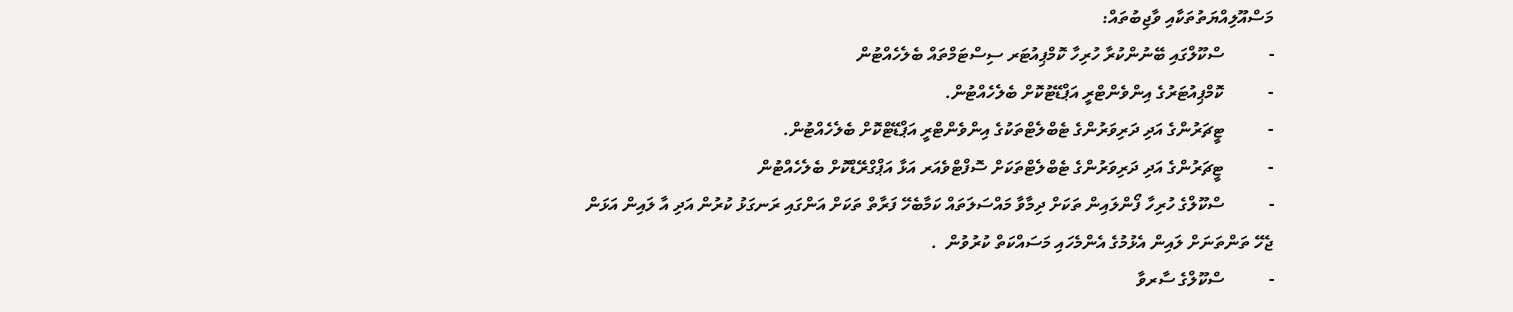މަސްއޫލިއްޔަތުތަކާއި ވާޖިބުތައް:
-          ސްކޫލްގައި ބޭނުންކުރާ ހުރިހާ ކޮމްޕިއުޓަރ ސިސްޓަމްތައް ބެލެހެއްޓުން
-          ކޮމްޕިއުޓަރުގެ އިންވެންޓްރީ އަޕްޑޭޓުކޮށް ބެލެހެއްޓުން.
-          ޓީޗަރުންގެ އަދި ދަރިވަރުންގެ ޓެބްލެޓްތަކުގެ އިންވެންޓްރީ އަޕްޑޭޓްކޮށް ބެލެހެއްޓުން.
-          ޓީޗަރުންގެ އަދި ދަރިވަރުންގެ ޓެބްލެޓްތަކަށް ސޮފްޓްވެއަރ އަޅާ އަޕްގްރޭޑްކޮށް ބެލެހެއްޓުން
-          ސްކޫލްގެ ހުރިހާ ފޯންލައިން ތަކަށް ދިމާވާ މައްސަލަތައް ކަމާބެހޭ ފަރާތް ތަކަށް އަންގައި ރަނގަޅު ކުރުން އަދި އާ ލައިން އަޅަން ޖެހޭ ތަންތަނަށް ލައިން އެޅުމުގެ އެންމެހައި މަސައްކަތް ކުރުވުން  .
-          ސްކޫލްގެ ސާރވާ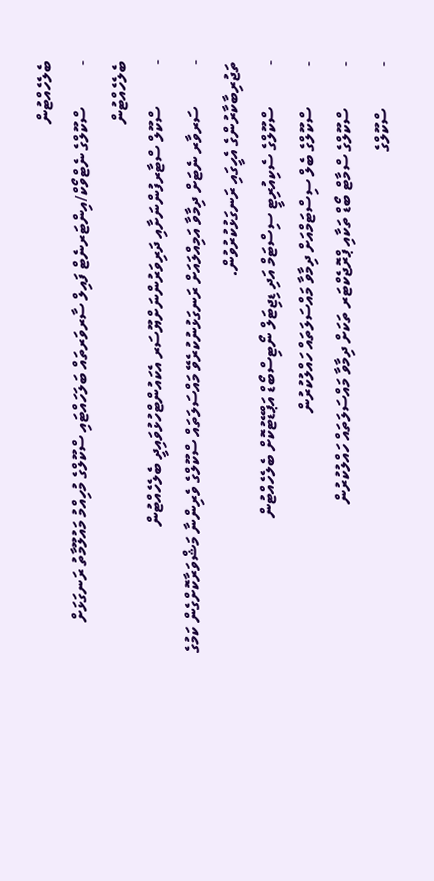ބެލެހެއްޓުން
-          ސްކޫލްގެ ނެޓްވޯކް/އިންޓަރނެޓް ފައިލް ސާރވަރތައް ބަލަހައްޓައި ސްކޫލްގެ މުހިއްމު މައުލޫމާތު ރަނގަޅަށް   ބެލެހެއްޓުން
-          ސްކޫލް ސްޓާރފުންނަށާއި ދަރިވަރުންނަށްޔޫސަރ އެކައުންޓްހުޅުވައިދީ ބެލެހެއްޓުން
-          ސަރވާރ ނެޓަށް ދިމާވާ އަމިއްލައަށް ރަނގަޅުނުކުރެވޭ މައްސަލަތައް ސްކޫލްގެ ވެރިންނާ މަޝްވަރާކޮށްގެން ކަމުގެ  ތަޖުރިބާކާރުންގެ އެހީގައި ރަނގަޅުކުރުވުން.
-          ސްކޫލްގެ ސެކިއުރިޓީ ސިސްޓަމް އަދި ޑިޖިޓަލް ނޯޓިސްބޯޑް އަޕްޑޭޓުކޮށް ބެލެހެއްޓުން
-          ސްކޫލްގެ ބެލް ސިސްޓަމްއަށް ދިމާވާ މައްސަލަތައް ހައްލުކުރުން
-          ސްކޫލްގެ ސްމާޓް ބޯޑް ތަކާއި ޕްރޮޖެކްޓަރ ތަކަށް ދިމާވާ މައްސަލަތައް ހައްލުކުރުން
-          ސްކޫލްގެ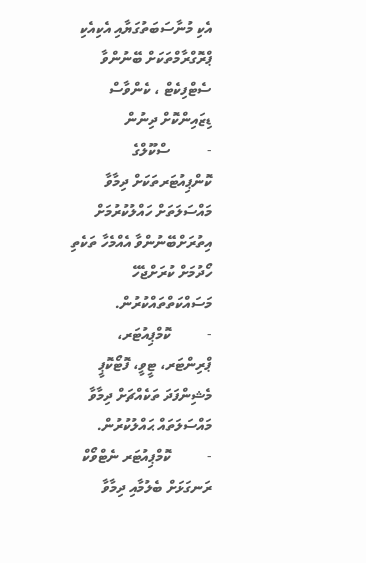އެކި މުނާސަބަތުގަޔާއި އެކިއެކި ޕްރޮގްރާމްތަކަށް ބޭނުންވާ ސެޓްފިކެޓް ، ކެންވާސް ޑިޒައިންކޮށް ދިނުން
-          ސްކޫލްގެ ކޮންޕިއުޓަރތަކަށް ދިމާވާ މައްސަލަތަށް ހައްލުކުރުމަށް އިތުރަށްބޭނުންވާ އެއްމެހާ ތަކެތި ހޯދުމަށް ކުރަށްޖެހޭ މަސައްކަތްތައްކުރުން.
-          ކޮމްޕިއުޓަރ، ޕްރިންޓަރ، ޓީވީ، ފޮޓޯކޮޕީ މެޝިންފަދަ ތަކެއްޗަށް ދިމާވާ މައްސަލަތައް ޙައްލުކުރުން.
-          ކޮމްޕިއުޓަރ ނެޓްވޯކް ރަނގަޅަށް ބެލުމާއި ދިމާވާ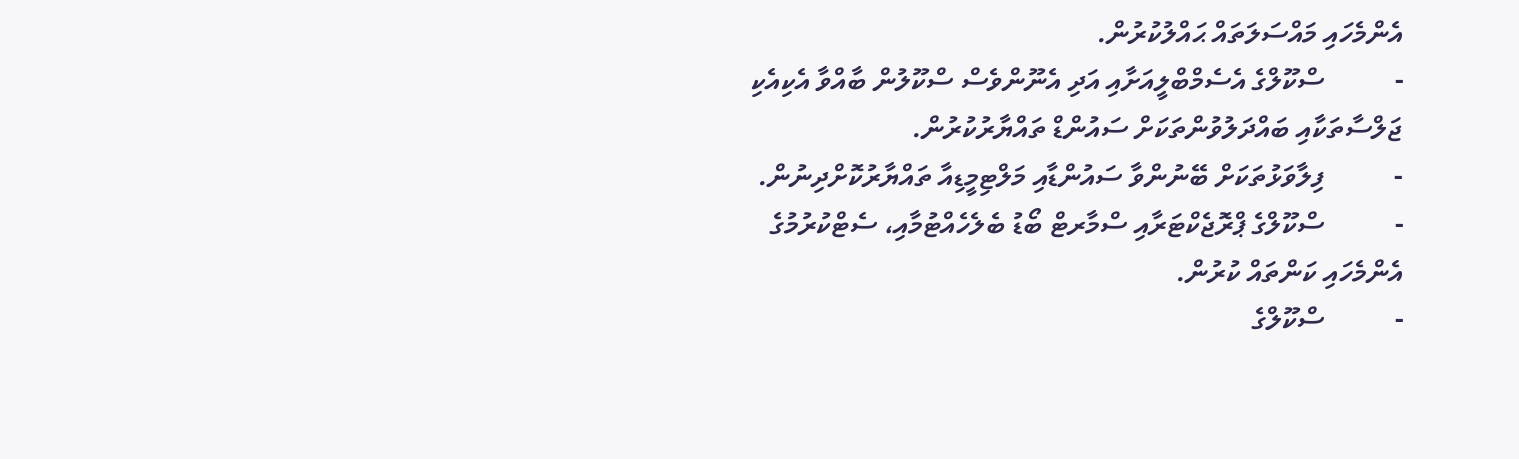އެންމެހައި މައްސަލަތައް ޙައްލުކުރުން.
-          ސްކޫލްގެ އެސެމްބްލީއަށާއި އަދި އެނޫންވެސް ސްކޫލުން ބާއްވާ އެކިއެކި ޖަލްސާތަކާއި ބައްދަލުވުންތަކަށް ސައުންޑް ތައްޔާރުކުރުން.
-          ފިލާވަޅުތަކަށް ބޭނުންވާ ސައުންޑާއި މަލްޓިމީޑިއާ ތައްޔާރުކޮށްދިނުން.
-          ސްކޫލްގެ ޕްރޮޖެކްޓަރާއި ސްމާރޓް ބޯޑު ބެލެހެއްޓުމާއި، ސެޓްކުރުމުގެ އެންމެހައި ކަންތައް ކުރުން.
-          ސްކޫލްގެ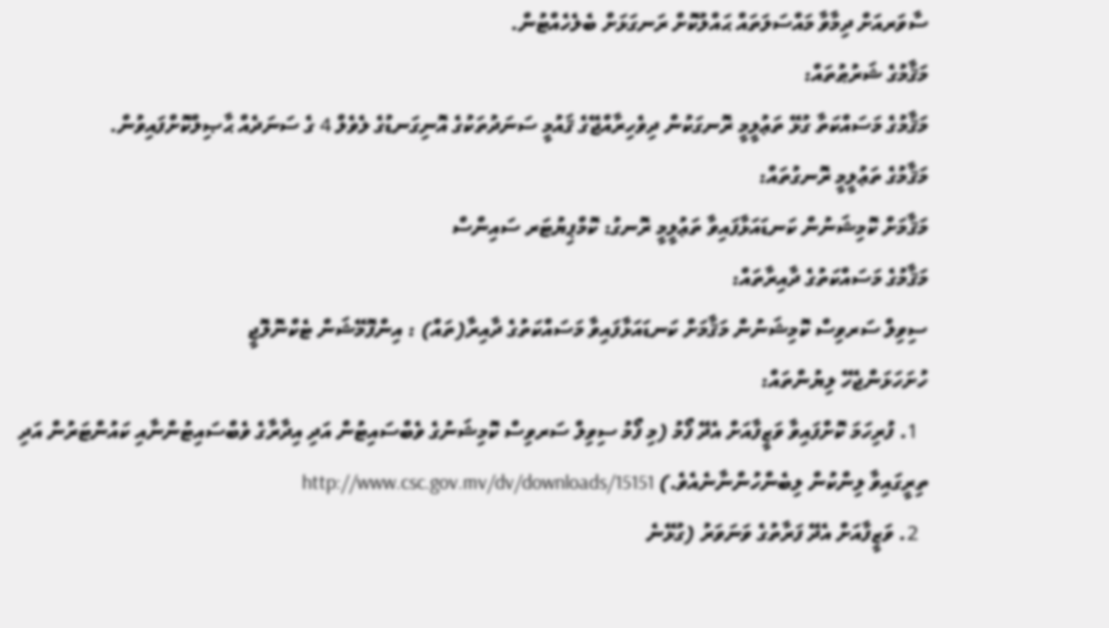ސާވަރއަށް ދިމާވާ މައްސަލަތައް ޙައްލުކޮށް ރަނގަޅަށް ބެލެހެއްޓުން.
މަޤާމުގެ ޝަރުޠުތައް:
މަޤާމުގެ މަސައްކަތާ ގުޅޭ ތަޢުލީމީ ރޮނގަކުން ދިވެހިރާއްޖޭގެ ޤައުމީ ސަނަދުތަކުގެ އޮނިގަނޑުގެ ލެވެލް 4 ގެ ސަނަދެއް ޙާޞިލްކޮށްފައިވުން.
މަޤާމުގެ ތަޢުލީމީ ރޮނގުތައް:
މަޤާމަށް ކޮމިޝަނުން ކަނޑައަޅާފައިވާ ތަޢުލީމީ ރޮނގު: ކޮމްޕިޔުޓަރ ސައިންސް
މަޤާމުގެ މަސައްކަތުގެ ދާއިރާތައް:
ސިވިލް ސަރވިސް ކޮމިޝަނުން މަޤާމަށް ކަނޑައަޅާފައިވާ މަސައްކަތުގެ ދާއިރާ(ތައް) : އިންފޮމޭޝަން ޓެކްނޮލޮޖީ
ހުށަހަޅަންޖެހޭ ލިޔުންތައް:
  1. ފުރިހަމަ ކޮށްފައިވާ ވަޒީފާއަށް އެދޭ ފޯމު (މި ފޯމު ސިވިލް ސަރވިސް ކޮމިޝަނުގެ ވެބްސައިޓުން އަދި އިދާރާގެ ވެބްސައިޓުންނާއި ކައުންޓަރުން އަދި ތިރީގައިވާ ލިންކުން ލިބެންހުންނާނެއެވެ.) http://www.csc.gov.mv/dv/downloads/15151
  2. ވަޒީފާއަށް އެދޭ ފަރާތުގެ ވަނަވަރު (ގުޅޭނެ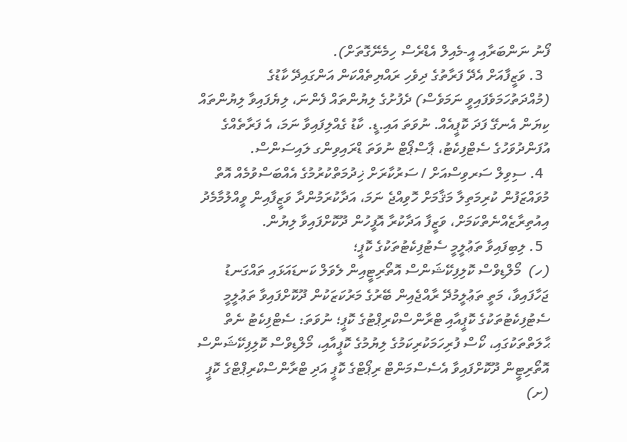ފޯނު ނަންބަރާއި އީ-މެއިލް އެޑްރެސް ހިމެނޭގޮތަށް).
  3. ވަޒީފާއަށް އެދޭ ފަރާތުގެ ދިވެހި ރައްޔިތެއްކަން އަންގައިދޭ ކާޑުގެ (މުއްދަތުހަމަވެފައިވީ ނަމަވެސް) ދެފުށުގެ ލިޔުންތައް ފެންނަ، ލިޔެފައިވާ ލިޔުންތައް ކިޔަން އެނގޭ ފަދަ ކޮޕީއެއް. ނުވަތަ އައި.ޑީ. ކާޑު ގެއްލިފައިވާ ނަމަ، އެ ފަރާތެއްގެ އުފަންދުވަހުގެ ސެޓްފިކެޓު، ޕާސްޕޯޓް ނުވަތަ ޑްރައިވިންގ ލައިސަންސް.
  4. ސިވިލް ސަރވިސްއަށް / ސަރުކާރަށް ޚިދުމަތްކުރުމުގެ އެއްބަސްވުމެއް އޮތް މުވައްޒަފުން ކުރިމަތިލާ މަޤާމަށް ހޮވިއްޖެ ނަމަ، އަދާކުރަމުންދާ ވަޒީފާއިން ވީއްލުމާމެދު އިއުތިރާޒެއްނެތްކަމަށް، ވަޒީފާ އަދާކުރާ އޮފީހުން ދޫކޮށްފައިވާ ލިޔުން.
  5. ލިބިފައިވާ ތަޢުލީމީ ސެޓުފިކެޓުތަކުގެ ކޮޕީ؛
(ހ)  މޯލްޑިވްސް ކޮލިފިކޭޝަންސް އޮތޯރިޓީއިން ލެވަލް ކަނޑައަޅައި ތައްގަނޑު ޖަހާފައިވާ، މަތީ ތަޢުލީމުދޭ ރާއްޖެއިން ބޭރުގެ މަރުކަޒަކުން ދޫކޮށްފައިވާ ތަޢުލީމީ ސެޓުފިކެޓުތަކުގެ ކޮޕީއާއި ޓްރާންސްކްރިޕްޓުގެ ކޮޕީ؛ ނުވަތަ: ސެޓްފިކެޓު ނެތް ޙާލަތްތަކުގައި، ކޯސް ފުރިހަމަކުރިކަމުގެ ލިޔުމުގެ ކޮޕީއާއި، މޯލްޑިވްސް ކޮލިފިކޭޝަންސް އޮތޯރިޓީން ދޫކޮށްފައިވާ އެސެސްމަންޓް ރިޕޯޓްގެ ކޮޕީ އަދި ޓްރާންސްކްރިޕްޓްގެ ކޮޕީ
(ށ)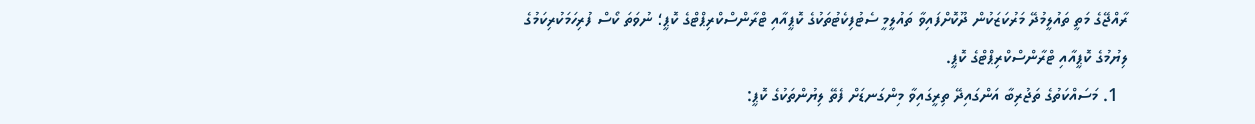ރާއްޖޭގެ މަތީ ތައުލީމުދޭ މަރުކަޒަކުން ދޫކޮށްފައިވާ ތައުލީމީ ސެޓުފިކެޓުތަކުގެ ކޮޕީއާއި ޓްރާންސްކްރިޕްޓްގެ ކޮޕީ؛ ނުވަތަ ކޯސް ފުރިހަމަކުރިކަމުގެ ލިޔުމުގެ ކޮޕީއާއި ޓްރާންސްކްރިޕްޓްގެ ކޮޕީ.
  1. މަސައްކަތުގެ ތަޖުރިބާ އަންގައިދޭ ތިރީގައިވާ މިންގަނޑަށް ފެތޭ ލިޔުންތަކުގެ ކޮޕީ: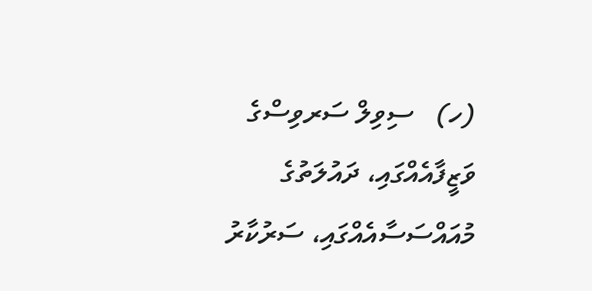(ހ)   ސިވިލް ސަރވިސްގެ ވަޒީފާއެއްގައި، ދައުލަތުގެ މުއައްސަސާއެއްގައި، ސަރުކާރު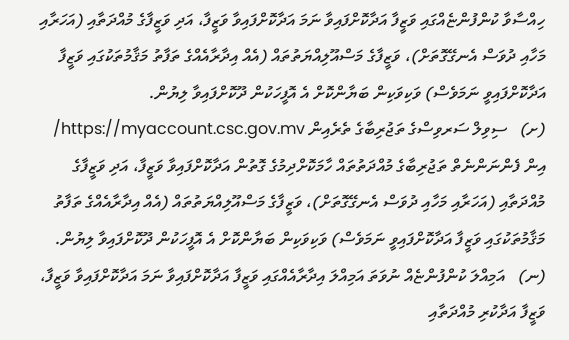ހިއްސާވާ ކުންފުންޏެއްގައި ވަޒީފާ އަދާކޮށްފައިވާ ނަމަ އަދާކޮށްފައިވާ ވަޒީފާ، އަދި ވަޒީފާގެ މުއްދަތާއި (އަހަރާއި މަހާއި ދުވަސް އެނގޭގޮތަށް)، ވަޒީފާގެ މަސްއޫލިއްޔަތުތައް (އެއް އިދާރާއެއްގެ ތަފާތު މަޤާމުތަކުގައި ވަޒީފާ އަދާކޮށްފައިވީ ނަމަވެސް) ވަކިވަކިން ބަޔާންކޮށް އެ އޮފީހަކުން ދޫކޮށްފައިވާ ލިޔުން.
(ށ)   ސިވިލް ސަރވިސްގެ ތަޖުރިބާގެ ތެރެއިން https://myaccount.csc.gov.mv/ އިން ފެންނަންނެތް ތަޖުރިބާގެ މުއްދަތުތައް ހާމަކޮށްދިމުގެ ގޮތުން އަދާކޮށްފައިވާ ވަޒީފާ، އަދި ވަޒީފާގެ މުއްދަތާއި (އަހަރާއި މަހާއި ދުވަސް އެނގޭގޮތަށް)، ވަޒީފާގެ މަސްއޫލިއްޔަތުތައް (އެއް އިދާރާއެއްގެ ތަފާތު މަޤާމުތަކުގައި ވަޒީފާ އަދާކޮށްފައިވީ ނަމަވެސް) ވަކިވަކިން ބަޔާންކޮށް އެ އޮފީހަކުން ދޫކޮށްފައިވާ ލިޔުން.
(ނ)   އަމިއްލަ ކުންފުންޏެއް ނުވަތަ އަމިއްލަ އިދާރާއެއްގައި ވަޒީފާ އަދާކޮށްފައިވާ ނަމަ އަދާކޮށްފައިވާ ވަޒީފާ، ވަޒީފާ އަދާކުރި މުއްދަތާއި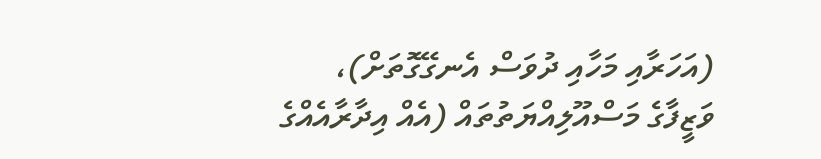(އަހަރާއި މަހާއި ދުވަސް އެނގޭގޮތަށް)، ވަޒީފާގެ މަސްއޫލިއްޔަތުތައް (އެއް އިދާރާއެއްގެ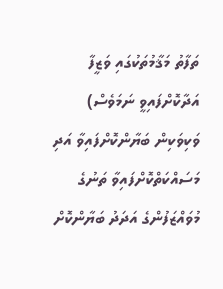ތަފާތު މަޤާމުތަކުގައި ވަޒީފާ އަދާކޮށްފައިވީ ނަމަވެސް) ވަކިވަކިން ބަޔާންކޮށްފައިވާ އަދި މަސައްކަތްކޮށްފައިވާ ތަނުގެ މުވައްޒަފުންގެ އަދަދު ބަޔާންކޮށް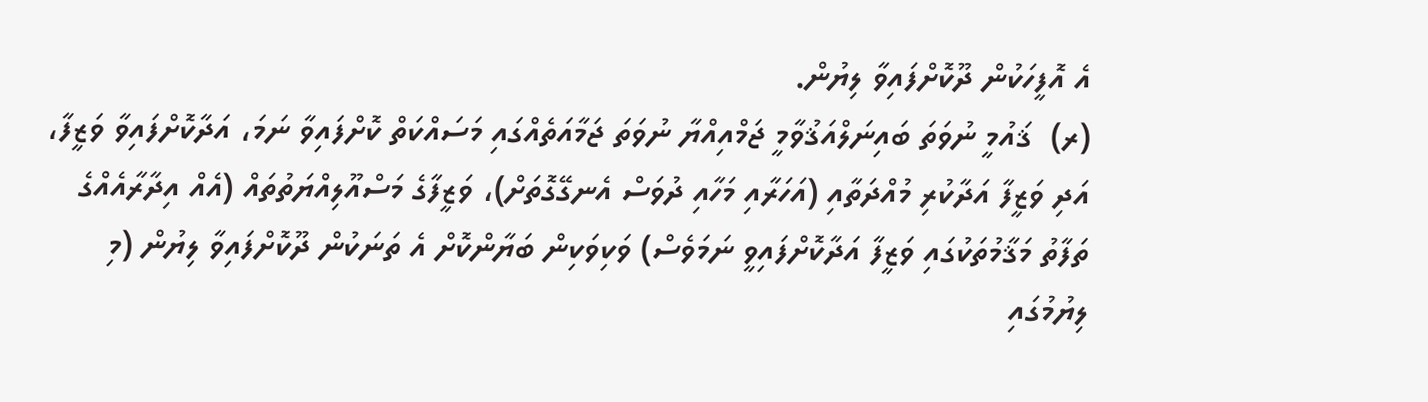އެ އޮފީހަކުން ދޫކޮށްފައިވާ ލިޔުން.
(ރ)  ޤައުމީ ނުވަތަ ބައިނަލްއަޤުވާމީ ޖަމްއިއްޔާ ނުވަތަ ޖަމާއަތެއްގައި މަސައްކަތް ކޮށްފައިވާ ނަމަ، އަދާކޮށްފައިވާ ވަޒީފާ، އަދި ވަޒީފާ އަދާކުރި މުއްދަތާއި (އަހަރާއި މަހާއި ދުވަސް އެނގޭގޮތަށް)، ވަޒީފާގެ މަސްއޫލިއްޔަތުތައް (އެއް އިދާރާއެއްގެ ތަފާތު މަޤާމުތަކުގައި ވަޒީފާ އަދާކޮށްފައިވީ ނަމަވެސް) ވަކިވަކިން ބަޔާންކޮށް އެ ތަނަކުން ދޫކޮށްފައިވާ ލިޔުން (މި ލިޔުމުގައި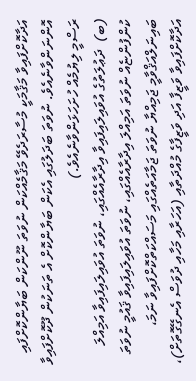އަދާކޮށްފައިވާ މަޤާމަކީ މުސާރަދެވޭ މަޤާމެއްކަން ނުވަތަ ނޫންކަން ބަޔާންކޮށްފައި އޮންނަންވާނެއެވެ. ނުވަތަ ބަދަލުގައި އެކަން ބަޔާންކޮށް އެ ތަނަކުން ދޫކޮށްފައިވާ ރަސްމީ ލިޔުމެއް ހުށަހަޅަންވާނެއެވެ.)
(ބ)  ދަޢުލަތުގެ އުވައިލައިފައިވާ އިދާރާއެއްގައި، ނުވަތަ އުވައިލައިފައިވާ އަމިއްލަ ކުންފުންޏެއް ނުވަތަ އަމިއްލަ އިދާރާއެއްގައި، ނުވަތަ އުވައިލައިފައިވާ ޤައުމީ ނުވަތަ ބައިނަލްއަޤްވާމީ ޖަމިއްޔާ ނުވަތަ ޖަމާއަތެއްގައި މަސައްކަތްކޮށްފައިވާ ނަމަ، އަދާކޮށްފައިވާ ވަޒީފާ އަދި ވަޒީފާގެ މުއްދަތާއި (އަހަރާއި މަހާއި ދުވަސް އެނގޭގޮތަށް)،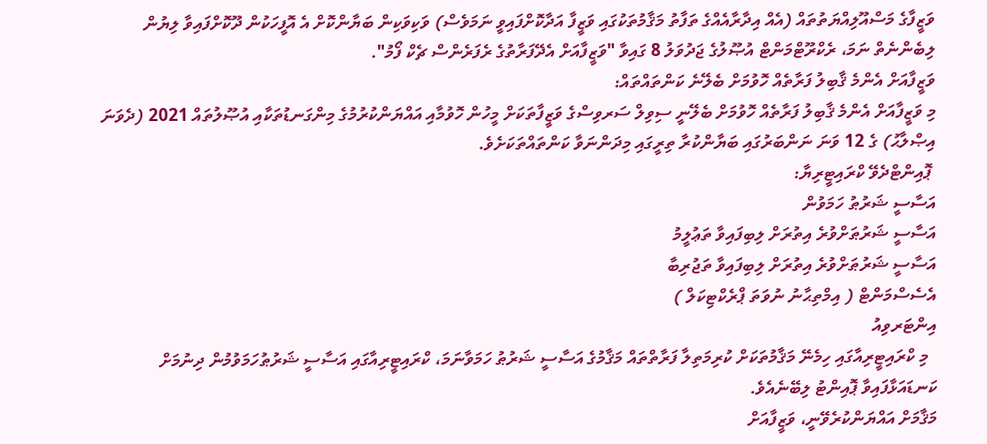ވަޒީފާގެ މަސްއޫލިއްޔަތުތައް (އެއް އިދާރާއެއްގެ ތަފާތު މަޤާމުތަކުގައި ވަޒީފާ އަދާކޮށްފައިވީ ނަމަވެސް) ވަކިވަކިން ބަޔާންކޮށް އެ އޮފީހަކުން ދޫކޮށްފައިވާ ލިޔުން ލިބެންނެތް ނަމަ، ރެކްރޫޓްމަންޓް އުޞޫލުގެ ޖަދުވަލު 8 ގައިވާ "ވަޒީފާއަށް އެދޭފަރާތުގެ ރެފަރެންސް ޗެކް ފޯމު".
ވަޒީފާއަށް އެންމެ ޤާބިލު ފަރާތެއް ހޮވުމަށް ބެލޭނެ ކަންތައްތައް:
މި ވަޒީފާއަށް އެންމެ ޤާބިލު ފަރާތެއް ހޮވުމަށް ބެލޭނީ ސިވިލް ސަރވިސްގެ ވަޒީފާތަކަށް މީހުން ހޮވުމާއި އައްޔަންކުރުމުގެ މިންގަނޑުތަކާއި އުޞޫލުތައް 2021 (ދެވަނަ އިޞްލާޙު) ގެ 12 ވަނަ ނަންބަރުގައި ބަޔާންކުރާ ތިރީގައި މިދަންނަވާ ކަންތައްތަކަށެވެ.
 ޕޮއިންޓްދެވޭ ކްރައިޓީރިޔާ:
އަސާސީ ޝަރުޠު ހަމަވުން
އަސާސީ ޝަރުޠަށްވުރެ އިތުރަށް ލިބިފައިވާ ތަޢުލީމު
އަސާސީ ޝަރުޠަށްވުރެ އިތުރަށް ލިބިފައިވާ ތަޖުރިބާ
އެސެސްމަންޓް ( އިމްތިޙާނު ނުވަތަ ޕްރެކްޓިކަލް )
އިންޓަރވިއު
  މި ކްރައިޓީރިއާގައި ހިމެނޭ މަޤާމުތަކަށް ކުރިމަތިލާ ފަރާތްތައް މަޤާމުގެ އަސާސީ ޝަރުޠު ހަމަވާނަމަ، ކްރައިޓީރިއާގައި އަސާސީ ޝަރުޠުހަމަވުމުން ދިނުމަށް ކަނޑައަޅާފައިވާ ޕޮއިންޓު ލިބޭނެއެވެ.
މަޤާމަށް އައްޔަންކުރެވޭނީ، ވަޒީފާއަށް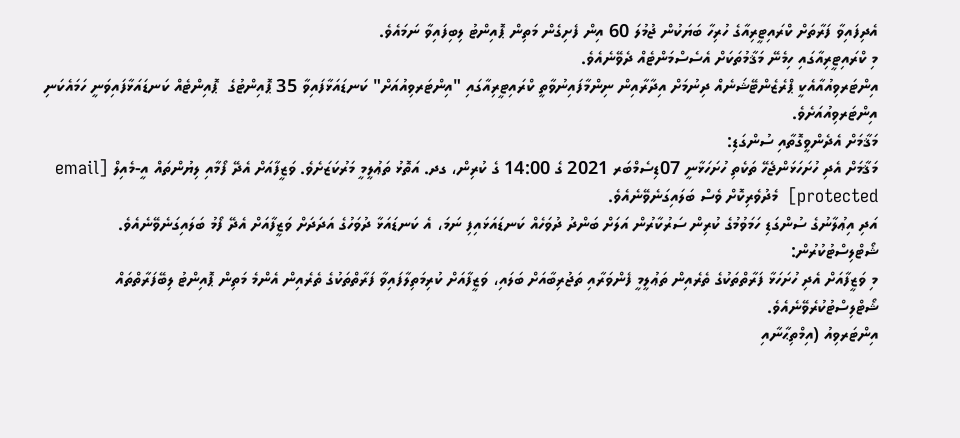އެދިފައިވާ ފަރާތަށް ކްރައިޓީރިއާގެ ހުރިހާ ބަޔަކުން ޖުމުލަ 60 އިން ފެށިގެން މަތިން ޕޮއިންޓު ލިބިފައިވާ ނަމައެވެ.
މި ކްރައިޓީރިއާގައި ހިމެނޭ މަޤާމުތަކަށް އެސެސްމަންޓެއް ދެވޭނެއެވެ.
އިންޓަރވިއުއާއެކީ ޕްރެޒެންޓޭޝަނެއް ދިނުމަށް އިދާރާއިން ނިންމާފައިނުވާތީ ކްރައިޓީރިއާގައި "އިންޓަރވިއުއަށް" ކަނޑައަޅާފައިވާ 35 ޕޮއިންޓުގެ  ޕޮއިންޓެއް ކަނޑައަޅާފައިވަނީ ހަމައެކަނި އިންޓަރވިއުއަށެވެ.
މަޤާމަށް އެދެންވީގޮތާއި ސުންގަޑި:
މަޤާމަށް އެދި ހުށަހަޅަންޖެހޭ ތަކެތި ހުށަހަޅާނީ 07ޑިސެމްބަރ 2021 ގެ 14:00 ގެ ކުރިން، ގދ. އަތޮޅު ތަޢުލީމީ މަރުކަޒަށެވެ. ވަޒީފާއަށް އެދޭ ފޯމާއި ލިޔުންތައް އީ-މެއިލް [email protected]  މެދުވެރިކޮށް ވެސް ބަލައިގަނެވޭނެއެވެ.
އަދި އިޢުލާނުގެ ސުންގަޑި ހަމަވުމުގެ ކުރިން ސަރުކާރުން އަލަށް ބަންދު ދުވަހެއް ކަނޑައަޅައިފި ނަމަ، އެ ކަނޑައަޅާ ދުވަހުގެ އަދަދަށް ވަޒީފާއަށް އެދޭ ފޯމު ބަލައިގަނެވޭނެއެވެ.
ޝޯޓްލިސްޓުކުރުން:
މި ވަޒީފާއަށް އެދި ހުށަހަޅާ ފަރާތްތަކުގެ ތެރެއިން ތަޢުލީމީ ފެންވަރާއި ތަޖުރިބާއަށް ބަލައި، ވަޒީފާއަށް ކުރިމަތިލާފައިވާ ފަރާތްތަކުގެ ތެރެއިން އެންމެ މަތިން ޕޮއިންޓު ލިބޭފަރާތްތައް ޝޯޓްލިސްޓުކުރެވޭނެއެވެ.
އިންޓަރވިއު (އިމްތިޙާނާއި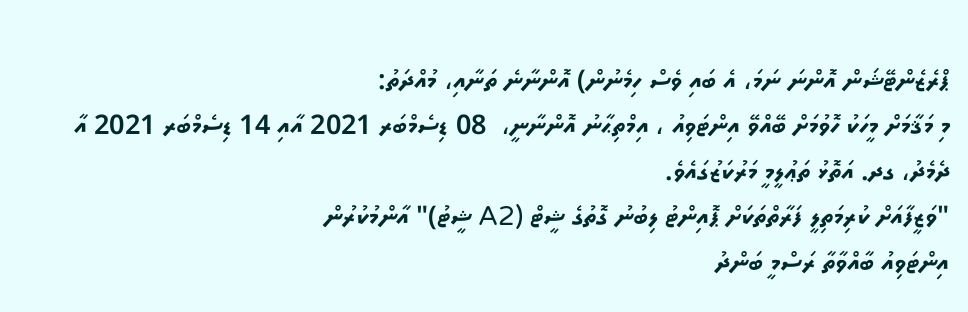ޕްރެޒެންޓޭޝަން އޮންނަ ނަމަ، އެ ބައި ވެސް ހިމެނުން) އޮންނާނެ ތަނާއި، މުއްދަތު:
މި މަޤާމަށް މީހަކު ހޮވުމަށް ބޭއްވޭ އިންޓަވިއު ، އިމްތިޙާނު އޮންނާނީ،  08 ޑިސެމްބަރ 2021 އާއި 14 ޑިސެމްބަރ 2021 އާ ދެމެދު، ގދ. އަތޮޅު ތަޢުލީމީ މަރުކަޒުގައެވެ.
"ވަޒީފާއަށް ކުރިމަތިލީ ފަރާތްތަކަށް ޕޮއިންޓު ލިބުނު ގޮތުގެ ޝީޓް (A2 ޝީޓު)" އާންމުކުރުން
އިންޓަވިއު ބާއްވާތާ ރަސްމީ ބަންދު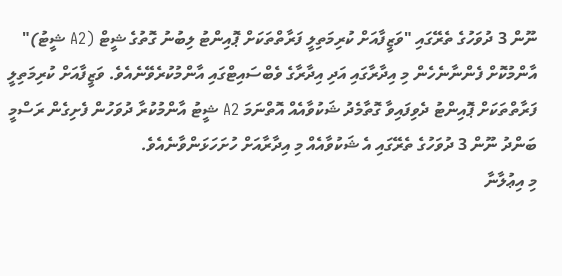ނޫން 3 ދުވަހުގެ ތެރޭގައި "ވަޒީފާއަށް ކުރިމަތިލީ ފަރާތްތަކަށް ޕޮއިންޓު ލިބުނު ގޮތުގެ ޝީޓް (A2 ޝީޓު)" އާންމުކޮށް ފެންނާނެހެން މި އިދާރާގައި އަދި އިދާރާގެ ވެބްސައިޓްގައި އާންމުކުރެވޭނެއެވެ. ވަޒީފާއަށް ކުރިމަތިލީ ފަރާތްތަކަށް ޕޮއިންޓު ދެވިފައިވާ ގޮތާމެދު ޝަކުވާއެއް އޮތްނަމަ A2 ޝީޓު އާންމުކުރާ ދުވަހުން ފެށިގެން ރަސްމީ ބަންދު ނޫން 3 ދުވަހުގެ ތެރޭގައި އެ ޝަކުވާއެއް މި އިދާރާއަށް ހުށަހަޅަންވާނެއެވެ.
މި އިޢުލާނާ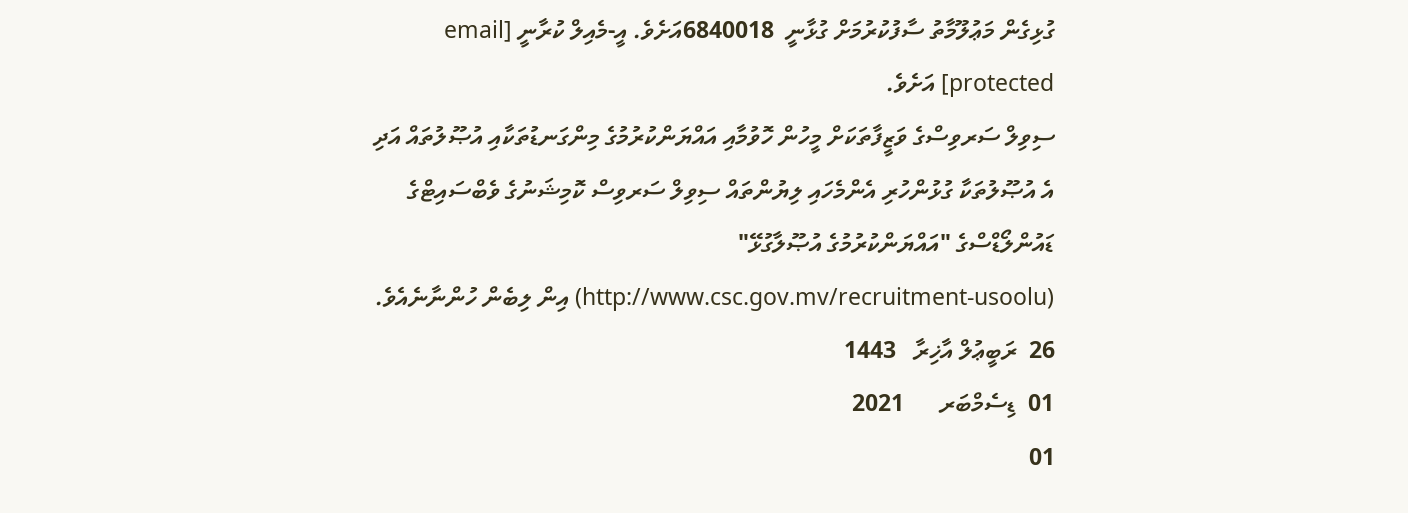ގުޅިގެން މަޢުލޫމާތު ސާފުކުރުމަށް ގުޅާނީ  6840018އަށެވެ. އީ-މެއިލް ކުރާނީ [email protected] އަށެވެ.
ސިވިލް ސަރވިސްގެ ވަޒީފާތަކަށް މީހުން ހޮވުމާއި އައްޔަންކުރުމުގެ މިންގަނޑުތަކާއި އުޞޫލުތައް އަދި އެ އުޞޫލުތަކާ ގުޅުންހުރި އެންމެހައި ލިޔުންތައް ސިވިލް ސަރވިސް ކޮމިޝަނުގެ ވެބްސައިޓްގެ ޑައުންލޯޑްސްގެ "އައްޔަންކުރުމުގެ އުޞޫލާގުޅޭ" (http://www.csc.gov.mv/recruitment-usoolu) އިން ލިބެން ހުންނާނެއެވެ.
26  ރަބީޢުލް އާޚިރާ   1443
01  ޑިސެމްބަރ      2021
01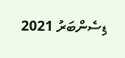ޑިސެންބަރު 2021